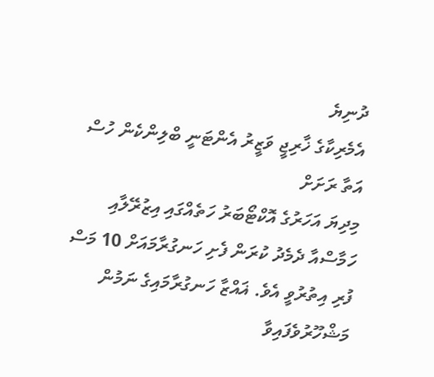ދުނިޔެ
އެމެރިކާގެ ޚާރިޖީ ވަޒީރު އެންޓަނީ ބްލިންކެން ހުސް އަތާ ރަށަށް
މިދިޔަ އަހަރުގެ އޮކްޓޯބަރު ހަތެއްގައި އިޒުރޭލާއި ހަމާސްއާ ދެމެދު ކުރަން ފެށި ހަނގުރާމައަށް 10 މަސް ފުރި އިތުރުވީ އެވެ. ޣައްޒާ ހަނގުރާމައިގެ ނަމުން މަޝްހޫރުވެފައިވާ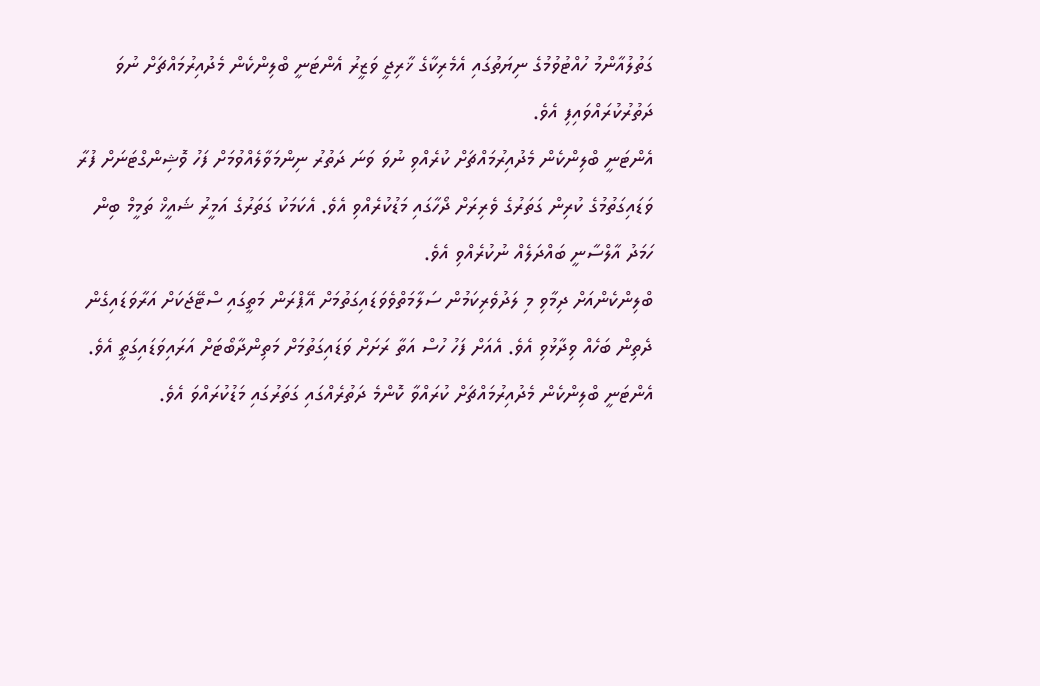ގަތުލުއާންމު ހުއްޓުވުމުގެ ނިޔަތުގައި އެމެރިކާގެ ޚާރިޖީ ވަޒީރު އެންޓަނީ ބްލިންކެން މެދުއިރުމައްޗަށް ނުވަ ދަތުރުކުރައްވައިފި އެވެ.
އެންޓަނީ ބްލިންކެން މެދުއިރުމައްޗަށް ކުރެއްވި ނުވަ ވަނަ ދަތުރު ނިންމަވާލެއްވުމަށް ފަހު ވޮޝިންގްޓަނަށް ފުރާ ވަޑައިގަތުމުގެ ކުރިން ގަތަރުގެ ވެރިރަށް ދޯހާގައި މަޑުކުރެއްވި އެވެ. އެކަމަކު ގަތަރުގެ އަމީރު ޝައީޚް ތަމީމް ބިން ހަމަދު އާލްސާނީ ބައްދަލެއް ނުކުރެއްވި އެވެ.
ބްލިންކެންއަށް ދިމާވި މި ލަދުވެރިކަމުން ސަލާމަތްވެވަޑައިގަތުމަށް އޭޕްރަން މަތީގައި ސްޓޭޖަކަށް އަރާވަޑައިގެން ދެތިން ބަހެއް ވިދާޅުވި އެވެ. އެއަށް ފަހު ހުސް އަތާ ރަށަށް ވަޑައިގަތުމަށް މަތިންދާބޯޓަށް އަރައިވަޑައިގަތީ އެވެ.
އެންޓަނީ ބްލިންކެން މެދުއިރުމައްޗަށް ކުރައްވާ ކޮންމެ ދަތުރެއްގައި ގަތަރުގައި މަޑުކުރައްވަ އެވެ.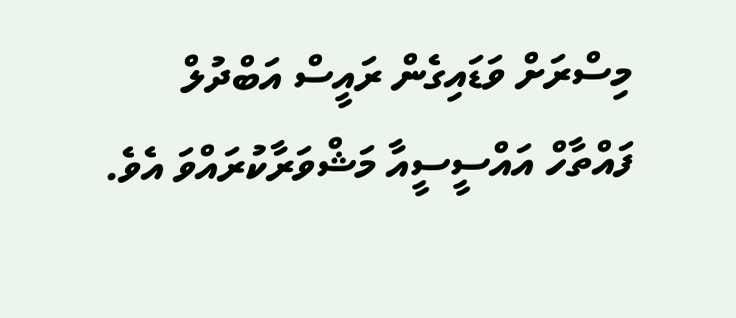މިސްރަށް ވަޑައިގެން ރައީސް އަބްދުލް ފައްތާހް އައްސީސީއާ މަޝްވަރާކުރައްވަ އެވެ.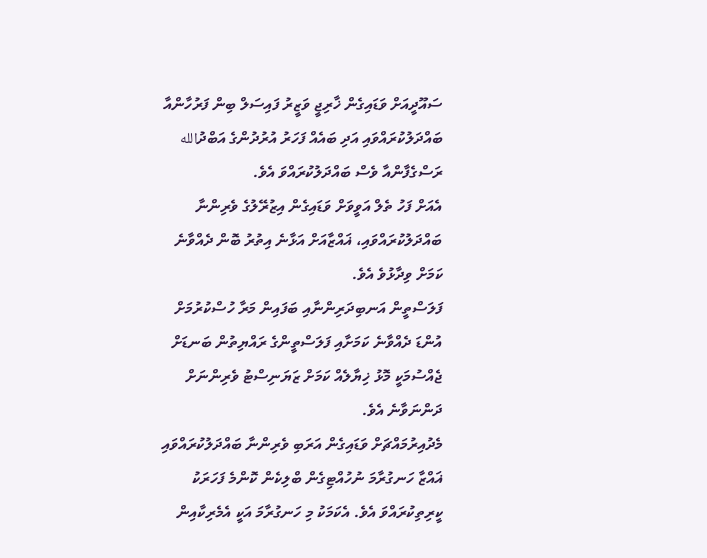ސައޫދީއަށް ވަޑައިގެން ޚާރިޖީ ވަޒީރު ފައިސަލް ބިން ފަރުހާންއާ ބައްދަލުކުރައްވައި އަދި ބައެއް ފަހަރު އުރުދުންގެ އަބްދުالله ރަސްގެފާންއާ ވެސް ބައްދަލުކުރައްވަ އެވެ.
އެއަށް ފަހު ތެލް އަވީވަށް ވަޑައިގެން އިޒުރޭލުގެ ވެރިންނާ ބައްދަލުކުރައްވައި، ޣައްޒާއަށް އަޅާނެ އިތުރު ބޮން ދެއްވާނެ ކަމަށް ވިދާޅުވެ އެވެ.
ފަލަސްތީން އަނބިދަރިންނާއި ބަފައިން މަރާ ހުސްކުރުމަށް އުންޑަ ދެއްވާނެ ކަމަށާއި ފަލަސްތީންގެ ރައްޔިތުން ބަނޑަށް ޖެއްސުމަކީ މޮޅު ޚިޔާލެއް ކަމަށް ޒަޔަނިސްޓު ވެރިންނަށް ދަންނަވާނެ އެވެ.
މެދުއިރުމައްޗަށް ވަޑައިގެން އަރަބި ވެރިންނާ ބައްދަލުކުރައްވައި ޣައްޒާ ހަނގުރާމަ ނުހުއްޓިގެން ބްލިކެން ކޮންމެ ފަހަރަކު ކީރިތިކުރައްވަ އެވެ. އެކަމަކު މި ހަނގުރާމަ އަކީ އެމެރިކާއިން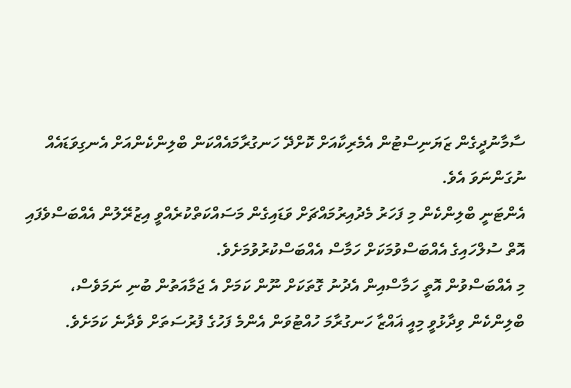ސާމާނުދީގެން ޒަޔަނިސްޓުން އެމެރިކާއަށް ކޮށްދޭ ހަނގުރާމައެއްކަން ބްލިންކެންއަށް އެނގިވަޑައެއް ނުގަންނަވަ އެވެ.
އެންޓަނީ ބްލިންކެން މި ފަހަރު މެދުއިރުމައްޗަށް ވަޑައިގެން މަސައްކަތްކުރެއްވީ އިޒުރޭލުން އެއްބަސްވެފައި އޮތް ސުލްހައިގެ އެއްބަސްވުމަކަށް ހަމާސް އެއްބަސްކުރުވުމަށެވެ.
މި އެއްބަސްވުން އޮތީ ހަމާސްއިން އެދުނު ގޮތަކަށް ނޫން ކަމަށް އެ ޖަމާއަތުން ބުނި ނަމަވެސް، ބްލިންކެން ވިދާޅުވީ މިއީ ޣައްޒާ ހަނގުރާމަ ހުއްޓުވަން އެންމެ ފަހުގެ ފުރުސަތަށް ވެދާނެ ކަމަށެވެ.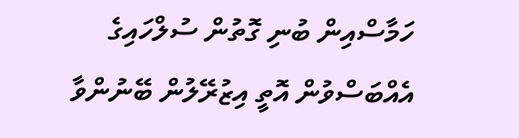ހަމާސްއިން ބުނި ގޮތުން ސުލްހައިގެ އެއްބަސްވުން އޮތީ އިޒުރޭލުން ބޭނުންވާ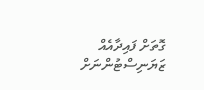ގޮތަށް ފައިދާއެއް ޒަޔަނިސްޓުންނަށް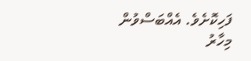ފަހިކޮށެވެ. އެއްބަސްވުން މިހާރު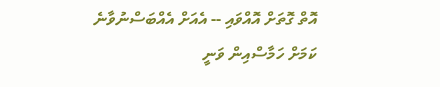އޮތް ގޮތަށް އޮއްވައި -- އެއަށް އެއްބަސްނުވާނެ ކަމަށް ހަމާސްއިން ވަނީ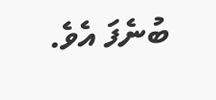ބުނެފަ އެވެ.